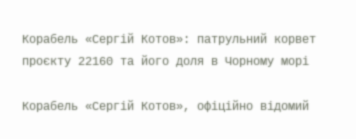Корабель «Сергій Котов»: патрульний корвет проєкту 22160 та його доля в Чорному морі

Корабель «Сергій Котов», офіційно відомий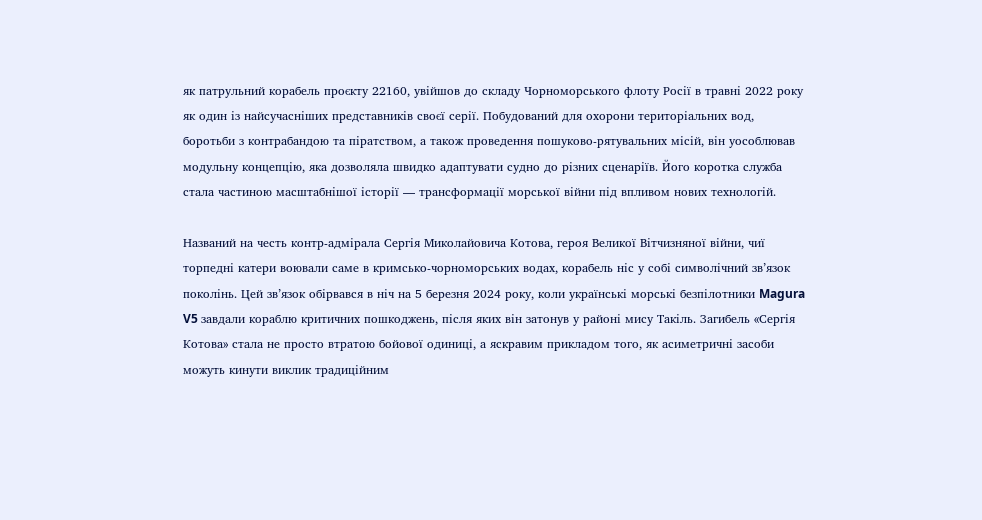як патрульний корабель проєкту 22160, увійшов до складу Чорноморського флоту Росії в травні 2022 року як один із найсучасніших представників своєї серії. Побудований для охорони територіальних вод, боротьби з контрабандою та піратством, а також проведення пошуково-рятувальних місій, він уособлював модульну концепцію, яка дозволяла швидко адаптувати судно до різних сценаріїв. Його коротка служба стала частиною масштабнішої історії — трансформації морської війни під впливом нових технологій.

Названий на честь контр-адмірала Сергія Миколайовича Котова, героя Великої Вітчизняної війни, чиї торпедні катери воювали саме в кримсько-чорноморських водах, корабель ніс у собі символічний зв’язок поколінь. Цей зв’язок обірвався в ніч на 5 березня 2024 року, коли українські морські безпілотники Magura V5 завдали кораблю критичних пошкоджень, після яких він затонув у районі мису Такіль. Загибель «Сергія Котова» стала не просто втратою бойової одиниці, а яскравим прикладом того, як асиметричні засоби можуть кинути виклик традиційним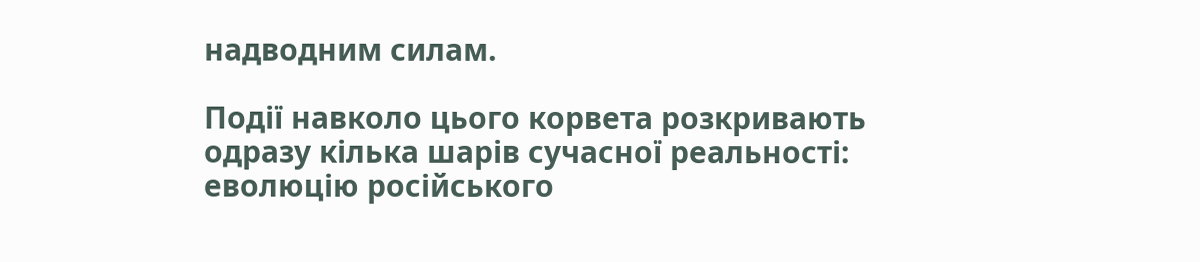надводним силам.

Події навколо цього корвета розкривають одразу кілька шарів сучасної реальності: еволюцію російського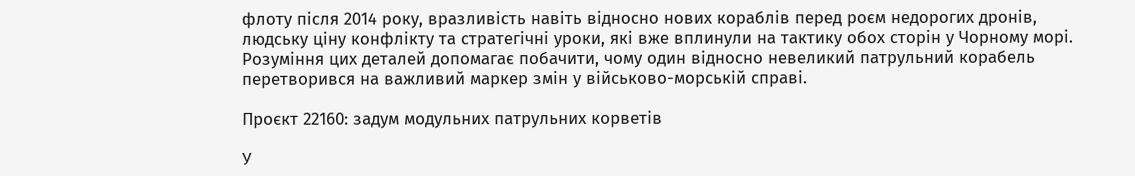флоту після 2014 року, вразливість навіть відносно нових кораблів перед роєм недорогих дронів, людську ціну конфлікту та стратегічні уроки, які вже вплинули на тактику обох сторін у Чорному морі. Розуміння цих деталей допомагає побачити, чому один відносно невеликий патрульний корабель перетворився на важливий маркер змін у військово-морській справі.

Проєкт 22160: задум модульних патрульних корветів

У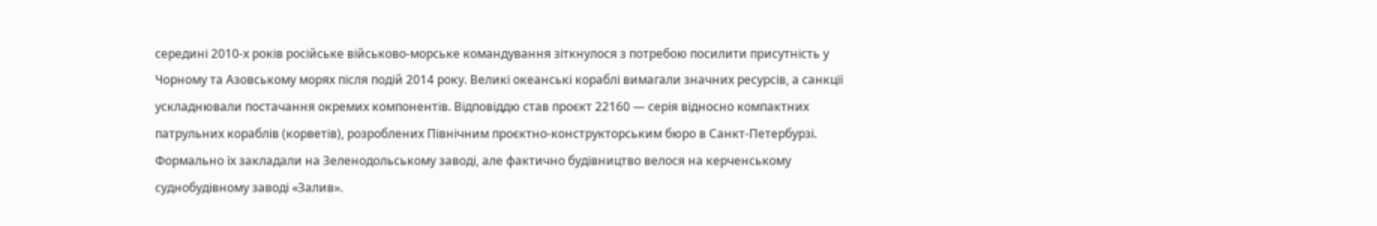середині 2010-х років російське військово-морське командування зіткнулося з потребою посилити присутність у Чорному та Азовському морях після подій 2014 року. Великі океанські кораблі вимагали значних ресурсів, а санкції ускладнювали постачання окремих компонентів. Відповіддю став проєкт 22160 — серія відносно компактних патрульних кораблів (корветів), розроблених Північним проєктно-конструкторським бюро в Санкт-Петербурзі. Формально їх закладали на Зеленодольському заводі, але фактично будівництво велося на керченському суднобудівному заводі «Залив».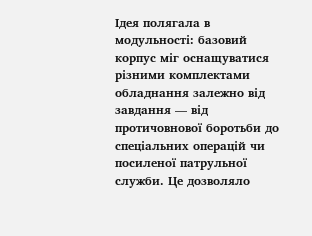Ідея полягала в модульності: базовий корпус міг оснащуватися різними комплектами обладнання залежно від завдання — від протичовнової боротьби до спеціальних операцій чи посиленої патрульної служби. Це дозволяло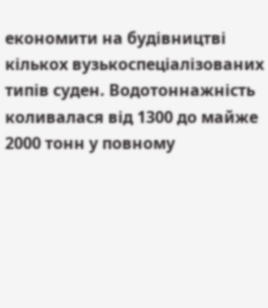економити на будівництві кількох вузькоспеціалізованих типів суден. Водотоннажність коливалася від 1300 до майже 2000 тонн у повному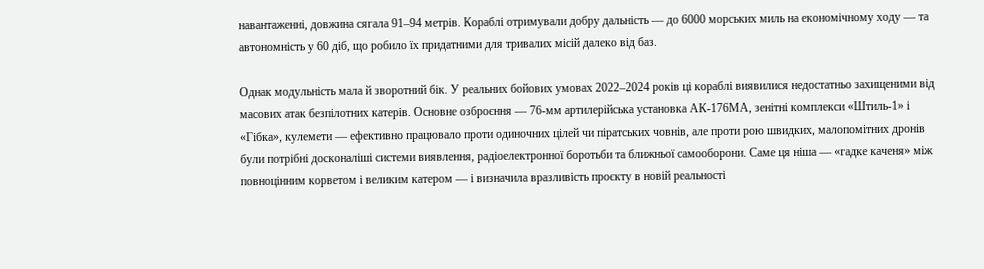навантаженні, довжина сягала 91–94 метрів. Кораблі отримували добру дальність — до 6000 морських миль на економічному ходу — та автономність у 60 діб, що робило їх придатними для тривалих місій далеко від баз.

Однак модульність мала й зворотний бік. У реальних бойових умовах 2022–2024 років ці кораблі виявилися недостатньо захищеними від масових атак безпілотних катерів. Основне озброєння — 76-мм артилерійська установка АК-176МА, зенітні комплекси «Штиль-1» і «Гібка», кулемети — ефективно працювало проти одиночних цілей чи піратських човнів, але проти рою швидких, малопомітних дронів були потрібні досконаліші системи виявлення, радіоелектронної боротьби та ближньої самооборони. Саме ця ніша — «гадке каченя» між повноцінним корветом і великим катером — і визначила вразливість проєкту в новій реальності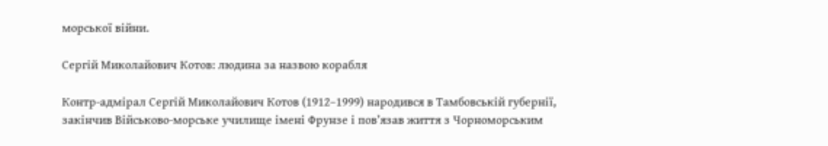морської війни.

Сергій Миколайович Котов: людина за назвою корабля

Контр-адмірал Сергій Миколайович Котов (1912–1999) народився в Тамбовській губернії, закінчив Військово-морське училище імені Фрунзе і пов’язав життя з Чорноморським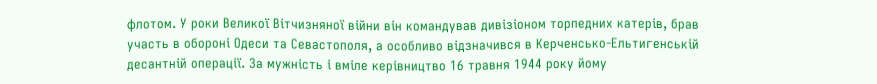флотом. У роки Великої Вітчизняної війни він командував дивізіоном торпедних катерів, брав участь в обороні Одеси та Севастополя, а особливо відзначився в Керченсько-Ельтигенській десантній операції. За мужність і вміле керівництво 16 травня 1944 року йому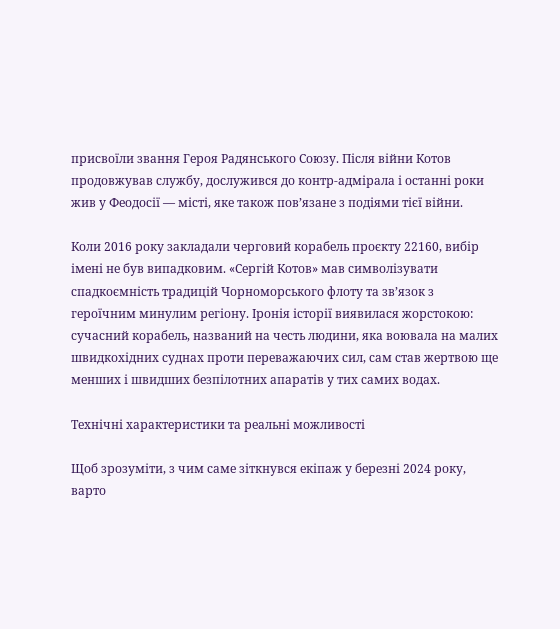присвоїли звання Героя Радянського Союзу. Після війни Котов продовжував службу, дослужився до контр-адмірала і останні роки жив у Феодосії — місті, яке також пов’язане з подіями тієї війни.

Коли 2016 року закладали черговий корабель проєкту 22160, вибір імені не був випадковим. «Сергій Котов» мав символізувати спадкоємність традицій Чорноморського флоту та зв’язок з героїчним минулим регіону. Іронія історії виявилася жорстокою: сучасний корабель, названий на честь людини, яка воювала на малих швидкохідних суднах проти переважаючих сил, сам став жертвою ще менших і швидших безпілотних апаратів у тих самих водах.

Технічні характеристики та реальні можливості

Щоб зрозуміти, з чим саме зіткнувся екіпаж у березні 2024 року, варто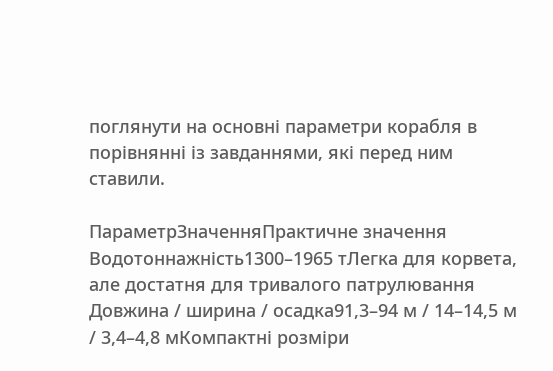поглянути на основні параметри корабля в порівнянні із завданнями, які перед ним ставили.

ПараметрЗначенняПрактичне значення
Водотоннажність1300–1965 тЛегка для корвета, але достатня для тривалого патрулювання
Довжина / ширина / осадка91,3–94 м / 14–14,5 м / 3,4–4,8 мКомпактні розміри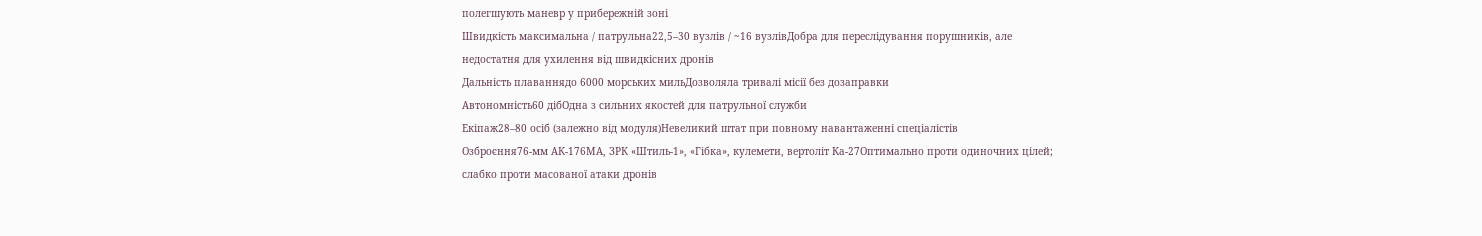полегшують маневр у прибережній зоні
Швидкість максимальна / патрульна22,5–30 вузлів / ~16 вузлівДобра для переслідування порушників, але недостатня для ухилення від швидкісних дронів
Дальність плаваннядо 6000 морських мильДозволяла тривалі місії без дозаправки
Автономність60 дібОдна з сильних якостей для патрульної служби
Екіпаж28–80 осіб (залежно від модуля)Невеликий штат при повному навантаженні спеціалістів
Озброєння76-мм АК-176МА, ЗРК «Штиль-1», «Гібка», кулемети, вертоліт Ка-27Оптимально проти одиночних цілей; слабко проти масованої атаки дронів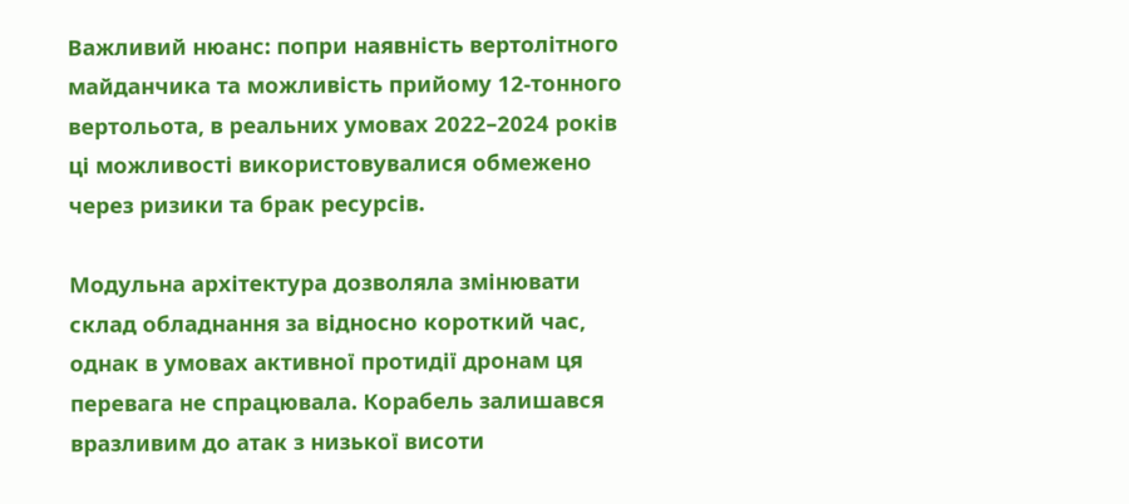Важливий нюанс: попри наявність вертолітного майданчика та можливість прийому 12-тонного вертольота, в реальних умовах 2022–2024 років ці можливості використовувалися обмежено через ризики та брак ресурсів.

Модульна архітектура дозволяла змінювати склад обладнання за відносно короткий час, однак в умовах активної протидії дронам ця перевага не спрацювала. Корабель залишався вразливим до атак з низької висоти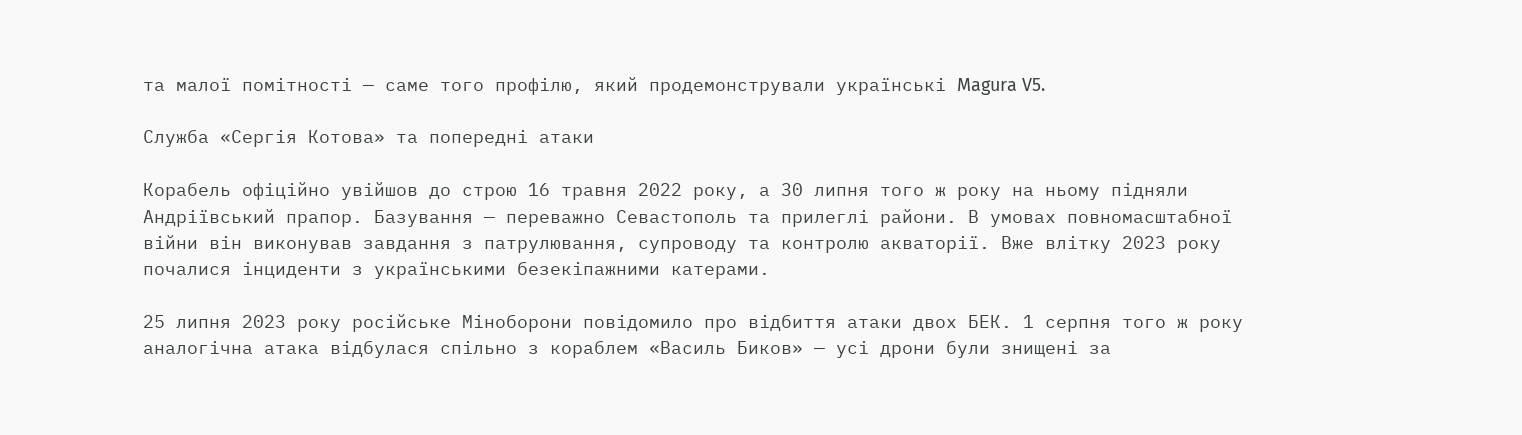та малої помітності — саме того профілю, який продемонстрували українські Magura V5.

Служба «Сергія Котова» та попередні атаки

Корабель офіційно увійшов до строю 16 травня 2022 року, а 30 липня того ж року на ньому підняли Андріївський прапор. Базування — переважно Севастополь та прилеглі райони. В умовах повномасштабної війни він виконував завдання з патрулювання, супроводу та контролю акваторії. Вже влітку 2023 року почалися інциденти з українськими безекіпажними катерами.

25 липня 2023 року російське Міноборони повідомило про відбиття атаки двох БЕК. 1 серпня того ж року аналогічна атака відбулася спільно з кораблем «Василь Биков» — усі дрони були знищені за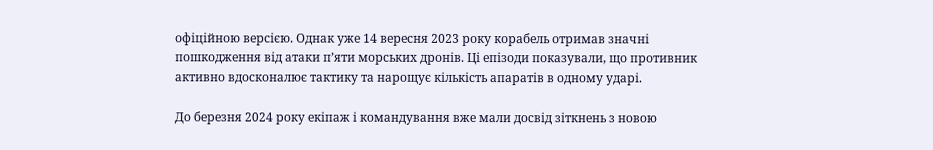офіційною версією. Однак уже 14 вересня 2023 року корабель отримав значні пошкодження від атаки п’яти морських дронів. Ці епізоди показували, що противник активно вдосконалює тактику та нарощує кількість апаратів в одному ударі.

До березня 2024 року екіпаж і командування вже мали досвід зіткнень з новою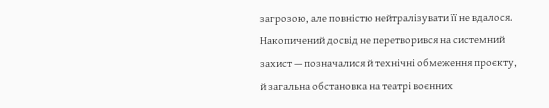загрозою, але повністю нейтралізувати її не вдалося. Накопичений досвід не перетворився на системний захист — позначалися й технічні обмеження проєкту, й загальна обстановка на театрі воєнних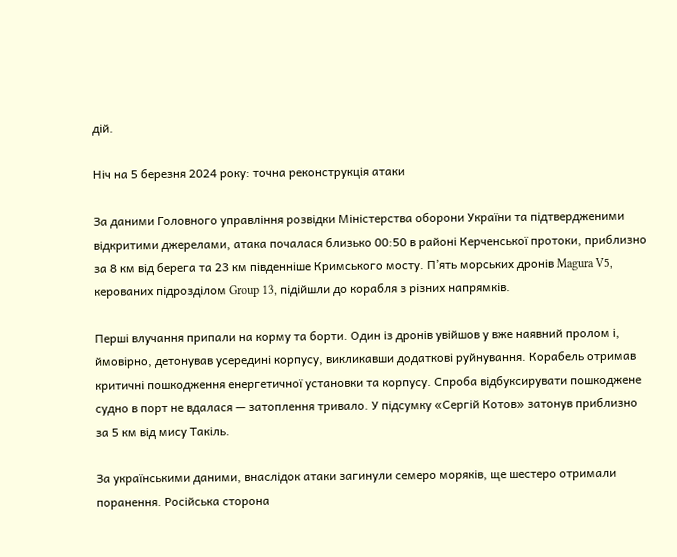дій.

Ніч на 5 березня 2024 року: точна реконструкція атаки

За даними Головного управління розвідки Міністерства оборони України та підтвердженими відкритими джерелами, атака почалася близько 00:50 в районі Керченської протоки, приблизно за 8 км від берега та 23 км південніше Кримського мосту. П’ять морських дронів Magura V5, керованих підрозділом Group 13, підійшли до корабля з різних напрямків.

Перші влучання припали на корму та борти. Один із дронів увійшов у вже наявний пролом і, ймовірно, детонував усередині корпусу, викликавши додаткові руйнування. Корабель отримав критичні пошкодження енергетичної установки та корпусу. Спроба відбуксирувати пошкоджене судно в порт не вдалася — затоплення тривало. У підсумку «Сергій Котов» затонув приблизно за 5 км від мису Такіль.

За українськими даними, внаслідок атаки загинули семеро моряків, ще шестеро отримали поранення. Російська сторона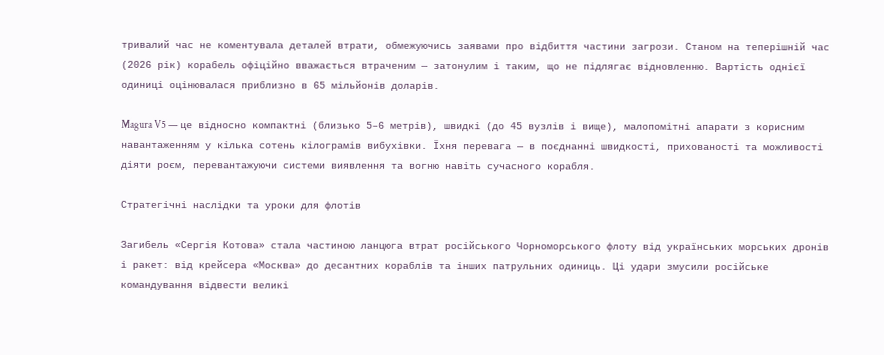тривалий час не коментувала деталей втрати, обмежуючись заявами про відбиття частини загрози. Станом на теперішній час (2026 рік) корабель офіційно вважається втраченим — затонулим і таким, що не підлягає відновленню. Вартість однієї одиниці оцінювалася приблизно в 65 мільйонів доларів.

Magura V5 — це відносно компактні (близько 5–6 метрів), швидкі (до 45 вузлів і вище), малопомітні апарати з корисним навантаженням у кілька сотень кілограмів вибухівки. Їхня перевага — в поєднанні швидкості, прихованості та можливості діяти роєм, перевантажуючи системи виявлення та вогню навіть сучасного корабля.

Стратегічні наслідки та уроки для флотів

Загибель «Сергія Котова» стала частиною ланцюга втрат російського Чорноморського флоту від українських морських дронів і ракет: від крейсера «Москва» до десантних кораблів та інших патрульних одиниць. Ці удари змусили російське командування відвести великі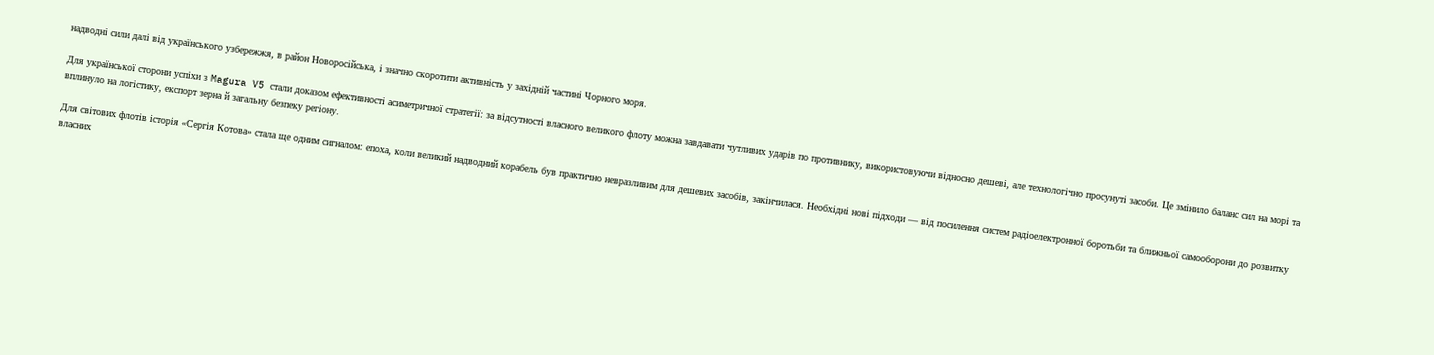надводні сили далі від українського узбережжя, в район Новоросійська, і значно скоротити активність у західній частині Чорного моря.

Для української сторони успіхи з Magura V5 стали доказом ефективності асиметричної стратегії: за відсутності власного великого флоту можна завдавати чутливих ударів по противнику, використовуючи відносно дешеві, але технологічно просунуті засоби. Це змінило баланс сил на морі та вплинуло на логістику, експорт зерна й загальну безпеку регіону.

Для світових флотів історія «Сергія Котова» стала ще одним сигналом: епоха, коли великий надводний корабель був практично невразливим для дешевих засобів, закінчилася. Необхідні нові підходи — від посилення систем радіоелектронної боротьби та ближньої самооборони до розвитку власних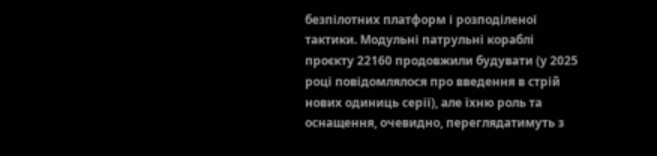безпілотних платформ і розподіленої тактики. Модульні патрульні кораблі проєкту 22160 продовжили будувати (у 2025 році повідомлялося про введення в стрій нових одиниць серії), але їхню роль та оснащення, очевидно, переглядатимуть з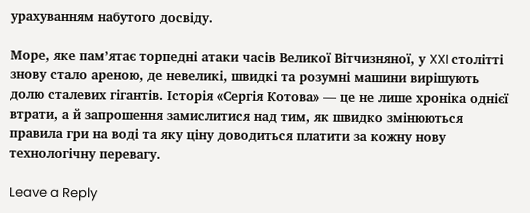урахуванням набутого досвіду.

Море, яке пам’ятає торпедні атаки часів Великої Вітчизняної, у XXI столітті знову стало ареною, де невеликі, швидкі та розумні машини вирішують долю сталевих гігантів. Історія «Сергія Котова» — це не лише хроніка однієї втрати, а й запрошення замислитися над тим, як швидко змінюються правила гри на воді та яку ціну доводиться платити за кожну нову технологічну перевагу.

Leave a Reply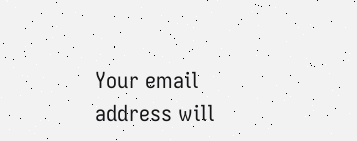Your email address will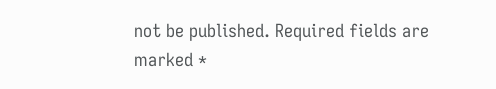not be published. Required fields are marked *